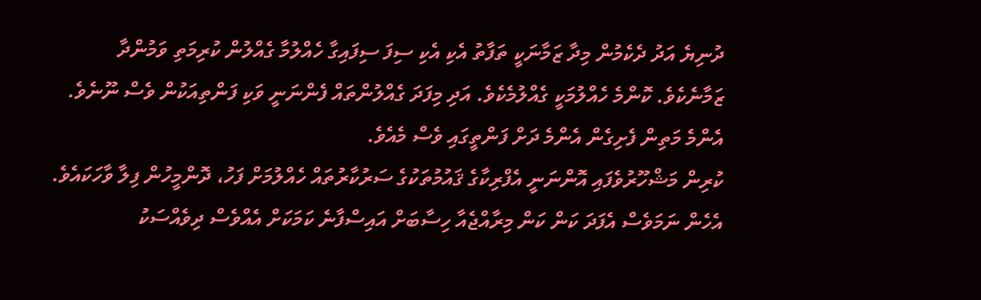ދުނިޔެ އަދު ދެކެމުން މިދާ ޒަމާނަކީ ތަފާތު އެކި އެކި ސިފަ ސިފައިގާ ހެއްލުމާ ގެއްލުން ކުރިމަތި ވަމުންދާ ޒަމާނެކެވެ. ކޮންމެ ހެއްލުމަކީ ގެއްލުމެކެވެ. އަދި މިފަދަ ގެއްލުންތައް ފެންނަނީ ވަކި ފަންތިއަކުން ވެސް ނޫނެވެ. އެންމެ މަތިން ފެށިގެން އެންމެ ދަށް ފަންތީގައި ވެސް މެއެވެ.
ކުރިން މަޝްހޫރުވެފައި އޮންނަނީ އެފްރިކާގެ ޤައުމުތަކުގެ ސަރުކާރުތައް ހެއްލުމަށް ފަހު، ދޮންމީހުން ފިލާ ވާހަކައެވެ. އެހެން ނަމަވެސް އެފަދަ ކަން ކަން މިރާއްޖެއާ ހިސާބަށް އައިސްފާނެ ކަމަކަށް އެއްވެސް ދިވެއްސަކު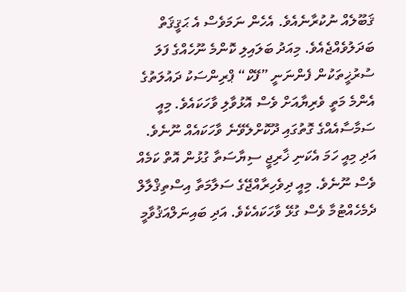ޤަބޫލެއް ނުކުރާނެއެވެ. އެހެން ނަމަވެސް އެ ޙަޤީޤަތް ބަދަލުވެއްޖެއެވެ. މިއަދު ބަލައިލި ކޮންމެ ނޫހެއްގެ ފަލަ ސުރުޚީތަކުން ފެންނަނީ ”ފޭކް“ ޕްރިންސަކު ދައުލަތުގެ އެންމެ މަތީ ވެރިޔާއަށް ވެސް އޮޅުވާލި ވާހަކައެވެ. މިއީ ސަމާސާއެއްގެ ގޮތުގައި ދޫކޮށްލެވޭނެ ވާހަކައެއް ނޫނެވެ. އަދި މިއީ ހަމަ އެކަނި ޚާރިޖީ ސިޔާސަތާ ގުޅުން އޮތް ކަމެއް ވެސް ނޫނެވެ. މިއީ ދިވެހިރާއްޖޭގެ ސަލާމަތާ އިސްތިޤްލާލް ދެމެހެއްޓުމާ ވެސް ގުޅޭ ވާހަކައެކެވެ. އަދި ބައިނަލްއަޤުވާމީ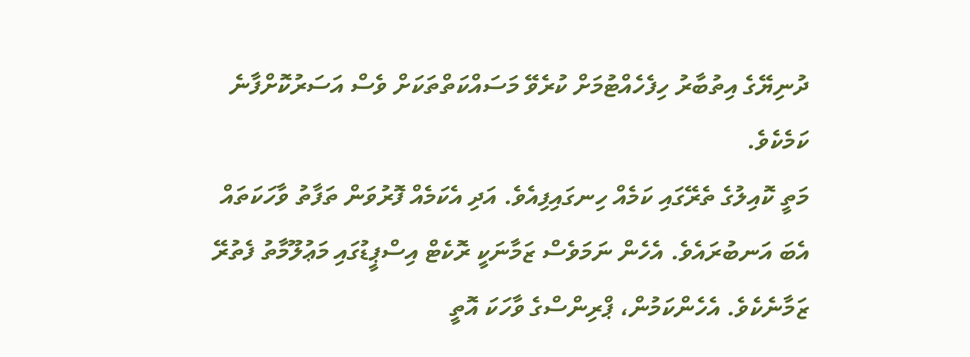ދުނިޔޭގެ އިތުބާރު ހިފެހެއްޓުމަށް ކުރެވޭ މަސައްކަތްތަކަށް ވެސް އަސަރުކޮށްފާނެ ކަމެކެވެ.
މަތީ ކޮއިލުގެ ތެރޭގައި ކަމެއް ހިނގައިފިއެވެ. އަދި އެކަމެއް ފޮރުވަން ތަފާތު ވާހަކަތައް އެބަ އަނބުރައެވެ. އެހެން ނަމަވެސް ޒަމާނަކީ ރޮކެޓް އިސްޕީޑުގައި މަޢުލޫމާތު ފެތުރޭ ޒަމާނެކެވެ. އެހެންކަމުން، ޕްރިންސްގެ ވާހަކަ އޮތީ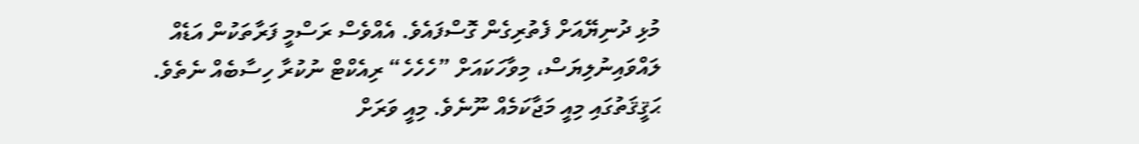މުޅި ދުނިޔޭއަށް ފެތުރިގެން ގޮސްފައެވެ. އެއްވެސް ރަސްމީ ފަރާތަކުން އަޑެއް ލައްވައިނުލިޔަސް، މިވާހަކައަށް ”ހެހެހެ“ ރިއެކްޓް ނުކުރާ ހިސާބެއް ނެތެވެ. ޙަޤީޤަތުގައި މިއީ މަޖާކަމެއް ނޫނެވެ. މިއީ ވަރަށް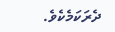ދެރަކަމެކެވެ.